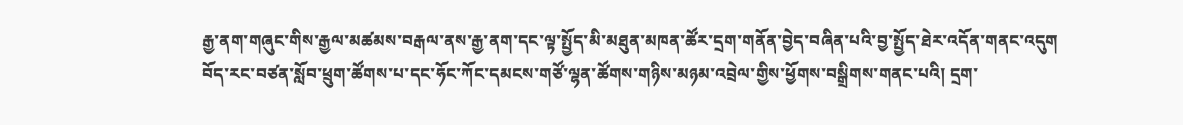རྒྱ་ནག་གཞུང་གིས་རྒྱལ་མཚམས་བརྒལ་ནས་རྒྱ་ནག་དང་ལྟ་སྤྱོད་མི་མཐུན་མཁན་ཚོར་དྲག་གནོན་བྱེད་བཞིན་པའི་བྱ་སྤྱོད་ཐེར་འདོན་གནང་འདུག
བོད་རང་བཙན་སློབ་ཕྲུག་ཚོགས་པ་དང་ཧོང་ཀོང་དམངས་གཙོ་ལྷན་ཚོགས་གཉིས་མཉམ་འབྲེལ་གྱིས་ཕྱོགས་བསྒྲིགས་གནང་པའི། དྲག་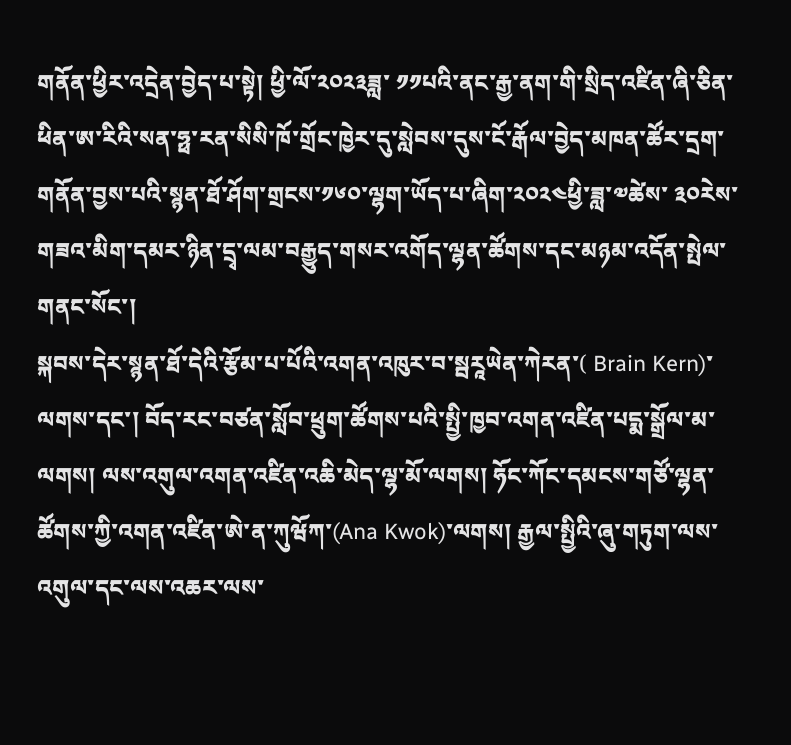གནོན་ཕྱིར་འདྲེན་བྱེད་པ་སྟེ། ཕྱི་ལོ་༢༠༢༣ཟླ་ ༡༡པའི་ནང་རྒྱ་ནག་གི་སྲིད་འཛིན་ཞི་ཅིན་ཕིན་ཨ་རིའི་སན་ཧྥ་རན་སིསི་ཁོ་གྲོང་ཁྱེར་དུ་སླེབས་དུས་ངོ་རྒོལ་བྱེད་མཁན་ཚོར་དྲག་གནོན་བྱས་པའི་སྙན་ཐོ་ཤོག་གྲངས་༡༦༠་ལྷག་ཡོད་པ་ཞིག་༢༠༢༤ཕྱི་ཟླ་༧ཚེས་ ༣༠རེས་གཟའ་མིག་དམར་ཉིན་དྲྭ་ལམ་བརྒྱུད་གསར་འགོད་ལྷན་ཚོགས་དང་མཉམ་འདོན་སྤེལ་གནང་སོང་།
སྐབས་དེར་སྙན་ཐོ་དེའི་རྩོམ་པ་པོའི་འགན་འཁུར་བ་སྦརཱཡེན་ཀེརན་( Brain Kern)་ལགས་དང་། བོད་རང་བཙན་སློབ་ཕྲུག་ཚོགས་པའི་སྤྱི་ཁྱབ་འགན་འཛིན་པདྨ་སྒྲོལ་མ་ལགས། ལས་འགུལ་འགན་འཛིན་འཆི་མེད་ལྷ་མོ་ལགས། ཧོང་ཀོང་དམངས་གཙོ་ལྷན་ཚོགས་ཀྱི་འགན་འཛིན་ཨེ་ན་ཀུཝོཀ་(Ana Kwok)་ལགས། རྒྱལ་སྤྱིའི་ཞུ་གཏུག་ལས་འགུལ་དང་ལས་འཆར་ལས་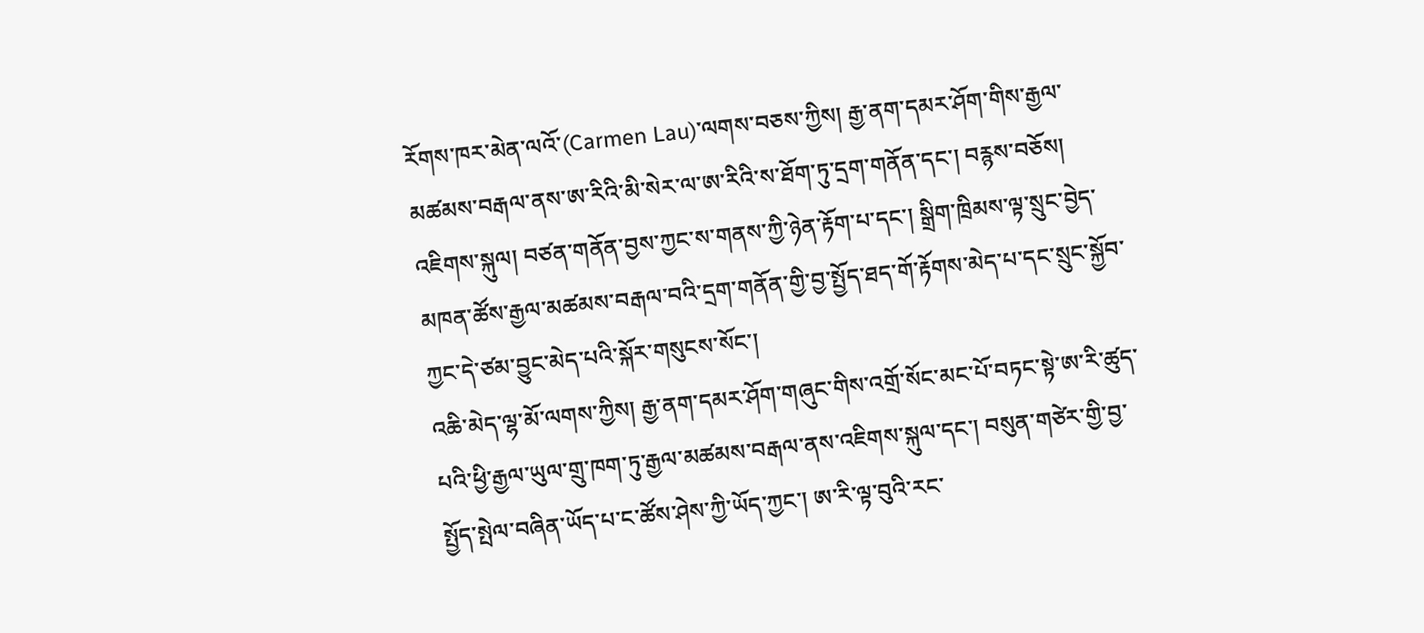རོགས་ཁར་མེན་ལའོ་(Carmen Lau)་ལགས་བཅས་ཀྱིས། རྒྱ་ནག་དམར་ཤོག་གིས་རྒྱལ་མཚམས་བརྒལ་ནས་ཨ་རིའི་མི་སེར་ལ་ཨ་རིའི་ས་ཐོག་ཏུ་དྲག་གནོན་དང་། བརྙས་བཅོས། འཇིགས་སྐུལ། བཙན་གནོན་བྱས་ཀྱང་ས་གནས་ཀྱི་ཉེན་རྟོག་པ་དང་། སྒྲིག་ཁྲིམས་ལྟ་སྲུང་བྱེད་མཁན་ཚོས་རྒྱལ་མཚམས་བརྒལ་བའི་དྲག་གནོན་གྱི་བྱ་སྤྱོད་ཐད་གོ་རྟོགས་མེད་པ་དང་སྲུང་སྐྱོབ་ཀྱང་དེ་ཙམ་བྱུང་མེད་པའི་སྐོར་གསུངས་སོང་།
འཆི་མེད་ལྷ་མོ་ལགས་ཀྱིས། རྒྱ་ནག་དམར་ཤོག་གཞུང་གིས་འགྲོ་སོང་མང་པོ་བཏང་སྟེ་ཨ་རི་ཚུད་པའི་ཕྱི་རྒྱལ་ཡུལ་གྲུ་ཁག་ཏུ་རྒྱལ་མཚམས་བརྒལ་ནས་འཇིགས་སྐུལ་དང་། བསུན་གཙེར་གྱི་བྱ་སྤྱོད་སྤེལ་བཞིན་ཡོད་པ་ང་ཚོས་ཤེས་ཀྱི་ཡོད་ཀྱང་། ཨ་རི་ལྟ་བུའི་རང་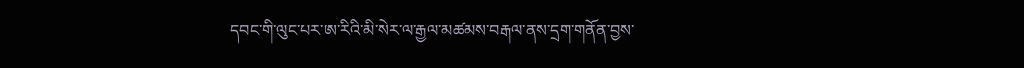དབང་གི་ལུང་པར་ཨ་རིའི་མི་སེར་ལ་རྒྱལ་མཚམས་བརྒལ་ནས་དྲག་གནོན་བྱས་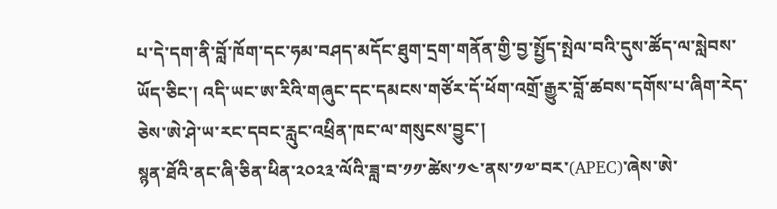པ་དེ་དག་ནི་བློ་ཁོག་དང་ཧམ་བཤད་མདོང་ཐུག་དྲག་གནོན་གྱི་བྱ་སྤྱོད་སྤེལ་བའི་དུས་ཚོད་ལ་སླེབས་ཡོད་ཅིང་། འདི་ཡང་ཨ་རིའི་གཞུང་དང་དམངས་གཙོར་དོ་ཕོག་འགྲོ་རྒྱུར་བློ་ཚབས་དགོས་པ་ཞིག་རེད་ཅེས་ཨེ་ཤེ་ཡ་རང་དབང་རླུང་འཕྲིན་ཁང་ལ་གསུངས་བྱུང་།
སྙན་ཐོའི་ནང་ཞི་ཅིན་ཕིན་༢༠༢༣་ལོའི་ཟླ་བ་༡༡་ཚེས་༡༤་ནས་༡༧་བར་(APEC)་ཞེས་ཨེ་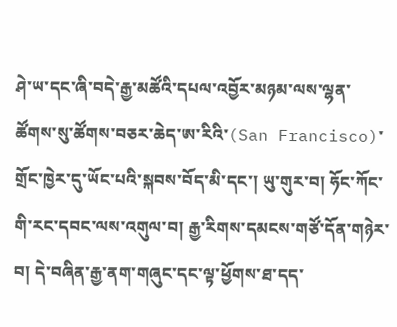ཤེ་ཡ་དང་ཞི་བདེ་རྒྱ་མཚོའི་དཔལ་འབྱོར་མཉམ་ལས་ལྷན་ཚོགས་སུ་ཚོགས་བཅར་ཆེད་ཨ་རིའི་(San Francisco)་གྲོང་ཁྱེར་དུ་ཡོང་པའི་སྐབས་བོད་མི་དང་། ཡུ་གུར་བ། ཧོང་ཀོང་གི་རང་དབང་ལས་འགུལ་བ། རྒྱ་རིགས་དམངས་གཙོ་དོན་གཉེར་བ། དེ་བཞིན་རྒྱ་ནག་གཞུང་དང་ལྟ་ཕྱོགས་ཐ་དད་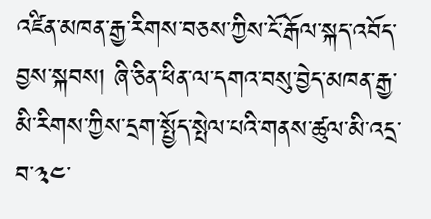འཛིན་མཁན་རྒྱ་རིགས་བཅས་ཀྱིས་ངོ་རྒོལ་སྐད་འབོད་བྱས་སྐབས། ཞི་ཅིན་ཕིན་ལ་དགའ་བསུ་བྱེད་མཁན་རྒྱ་མི་རིགས་ཀྱིས་དྲག་སྤྱོད་སྤེལ་པའི་གནས་ཚུལ་མི་འདྲ་བ་༣༤་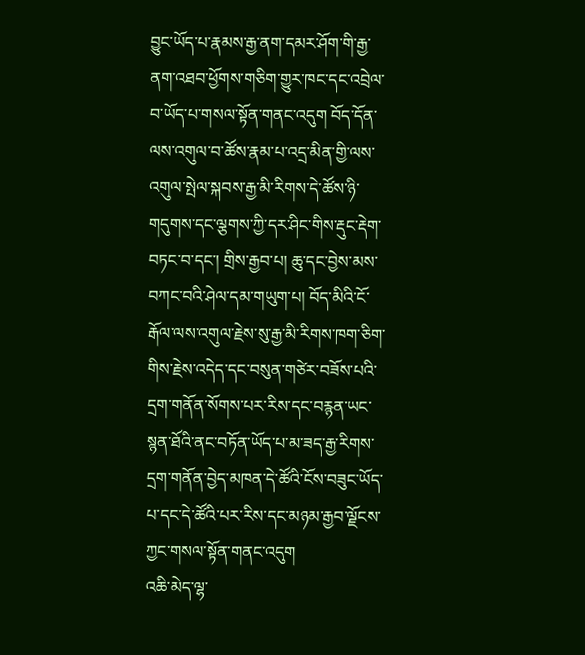བྱུང་ཡོད་པ་རྣམས་རྒྱ་ནག་དམར་ཤོག་གི་རྒྱ་ནག་འཐབ་ཕྱོགས་གཅིག་གྱུར་ཁང་དང་འབྲེལ་བ་ཡོད་པ་གསལ་སྟོན་གནང་འདུག བོད་དོན་ལས་འགུལ་བ་ཚོས་རྣམ་པ་འདྲ་མིན་གྱི་ལས་འགུལ་སྤེལ་སྐབས་རྒྱ་མི་རིགས་དེ་ཚོས་ཉི་གདུགས་དང་ལྕགས་ཀྱི་དར་ཤིང་གིས་རྡུང་རྡེག་བཏང་བ་དང་། གྲིས་རྒྱབ་པ། ཆུ་དང་བྱེས་མས་བཀང་བའི་ཤེལ་དམ་གཡུག་པ། བོད་མིའི་ངོ་རྒོལ་ལས་འགུལ་རྗེས་སུ་རྒྱ་མི་རིགས་ཁག་ཅིག་གིས་རྗེས་འདེད་དང་བསུན་གཙེར་བཟོས་པའི་དྲག་གནོན་སོགས་པར་རིས་དང་བརྙན་ཡང་སྙན་ཐོའི་ནང་བཏོན་ཡོད་པ་མ་ཟད་རྒྱ་རིགས་དྲག་གནོན་བྱེད་མཁན་དེ་ཚོའི་ངོས་བཟུང་ཡོད་པ་དང་དེ་ཚོའི་པར་རིས་དང་མཉམ་རྒྱབ་ལྗོངས་ཀྱང་གསལ་སྟོན་གནང་འདུག
འཆི་མེད་ལྷ་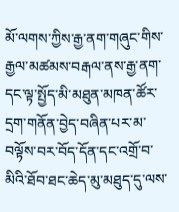མོ་ལགས་ཀྱིས་རྒྱ་ནག་གཞུང་གིས་རྒྱལ་མཚམས་བརྒལ་ནས་རྒྱ་ནག་དང་ལྟ་སྤྱོད་མི་མཐུན་མཁན་ཚོར་དྲག་གནོན་བྱེད་བཞིན་པར་མ་བལྟོས་བར་བོད་དོན་དང་འགྲོ་བ་མིའི་ཐོབ་ཐང་ཆེད་མུ་མཐུད་དུ་ལས་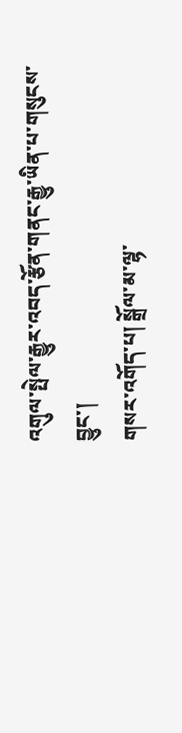འགུལ་སྤེལ་རྒྱུར་འབད་རྩོན་གནང་རྒྱུ་ཡིན་པ་གསུངས་བྱུང་།
གསར་འགོད་པ། སྒྲོལ་མ་ལྷ་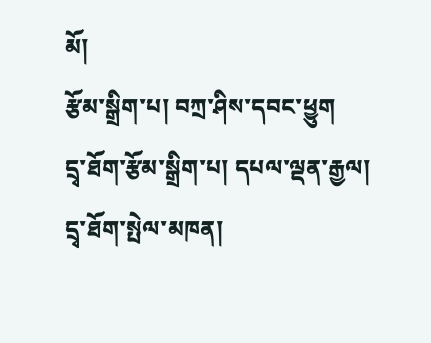མོ།
རྩོམ་སྒྲིག་པ། བཀྲ་ཤིས་དབང་ཕྱུག
དྲྭ་ཐོག་རྩོམ་སྒྲིག་པ། དཔལ་ལྡན་རྒྱལ།
དྲྭ་ཐོག་སྤེལ་མཁན།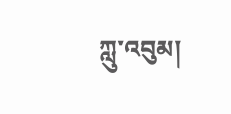ཀླུ་འབུམ།